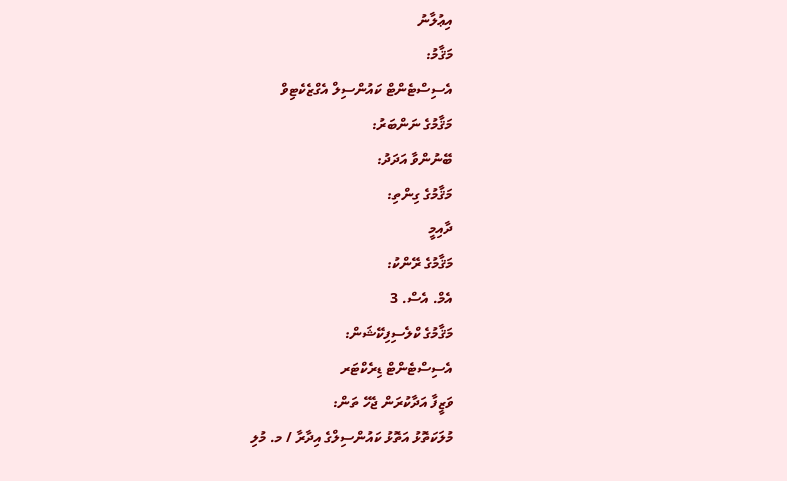އިޢުލާނު
މަޤާމު:
އެސިސްޓެންޓް ކައުންސިލް އެގްޒެކެޓިވް
މަޤާމުގެ ނަންބަރު:
ބޭނުންވާ އަދަދު:
މަޤާމުގެ ގިންތި:
ދާއިމީ
މަޤާމުގެ ރޭންކު:
އެމް. އެސް. 3
މަޤާމުގެ ކްލެސިފިކޭޝަން:
އެސިސްޓެންޓް ޑިރެކްޓަރ
ވަޒީފާ އަދާކުރަން ޖެހޭ ތަން:
މުލަކަތޮޅު އަތޮޅު ކައުންސިލްގެ އިދާރާ / މ. މުލި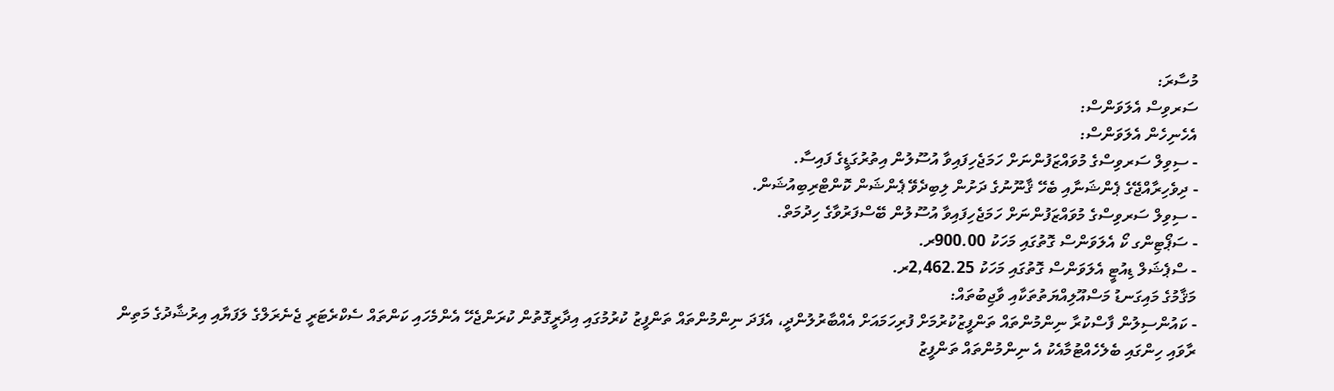މުސާރަ:
ސަރވިސް އެލަވަންސް:
އެހެނިހެން އެލަވަންސް:
- ސިވިލް ސަރވިސްގެ މުވައްޒަފުންނަށް ހަމަޖެހިފައިވާ އުސޫލުން އިތުރުގަޑީގެ ފައިސާ.
- ދިވެހިރާއްޖޭގެ ޕެންޝަނާއި ބެހޭ ޤާނޫނުގެ ދަށުން ލިބިދެވޭ ޕެންޝަން ކޮންޓްރިބިއުޝަން.
- ސިވިލް ސަރވިސްގެ މުވައްޒަފުންނަށް ހަމަޖެހިފައިވާ އުސޫލުން ބޭސްފަރުވާގެ ހިދުމަތް.
- ސަޕޯޓިންގ ކޯ އެލަވަންސް ގޮތުގައި މަހަކު 900.00ރ.
- ސްޕެޝަލް ޑިއުޓީ އެލަވަންސް ގޮތުގައި މަހަކު 2,462.25ރ.
މަޤާމުގެ މައިގަނޑު މަސްއޫލިއްޔަތުތަކާއި ވާޖިބުތައް:
- ކައުންސިލުން ފާސްކުރާ ނިންމުންތައް ތަންފީޒުކުރުމަށް ފުރިހަމައަށް އެއްބާރުލުންދީ، އެފަދަ ނިންމުންތައް ތަންފީޒު ކުރުމުގައި އިދާރީގޮތުން ކުރަންޖެހޭ އެންމެހައި ކަންތައް ސެކްރެޓަރީ ޖެނެރަލްގެ ލަފަޔާއި އިރުޝާދުގެ މަތިން ރާވައި ހިންގައި ބެލެހެއްޓުމާއެކު އެ ނިންމުންތައް ތަންފީޒު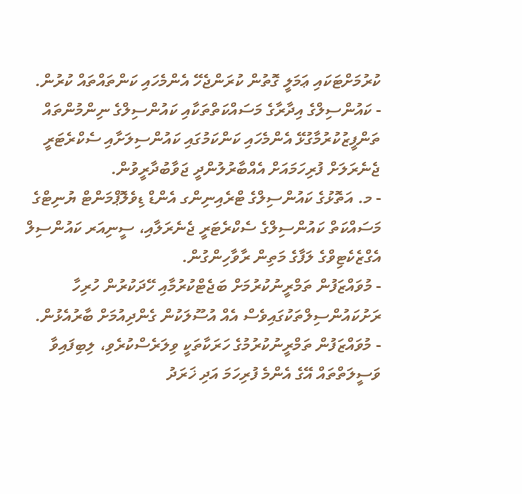ކުރުމަށްޓަކައި ޢަމަލީ ގޮތުން ކުރަންޖެހޭ އެންމެހައި ކަންތައްތައް ކުރުން.
- ކައުންސިލްގެ އިދާރާގެ މަސައްކަތްތަކާއި ކައުންސިލްގެ ނިންމުންތައް ތަންފީޒުކުރުމާގުޅޭ އެންމެހައި ކަންކަމުގައި ކައުންސިލަށާއި ސެކްރެޓަރީ ޖެނެރަލަށް ފުރިހަމައަށް އެއްބާރުލުންދީ ޖަވާބުދާރީވުން.
- މ. އަތޮޅުގެ ކައުންސިލްގެ ޓްރެއިނިންގ އެންޑް ޑިވެލޮޕްމަންޓް ޔުނިޓްގެ މަސައްކަތް ކައުންސިލްގެ ސެކްރެޓަރީ ޖެނެރަލާއި، ސީނިއަރ ކައުންސިލް އެގްޒެކެޓިވްގެ ލަފާގެ މަތިން ރާވާހިންގުން.
- މުވައްޒަފުން ތަމްރީނުކުރުމަށް ބަޖެޓްކުރުމާއި ހޭދަކުރުން ހުރިހާ ރަށުކައުންސިލްތަކުގައިވެސް އެއް އުސޫލަކުން ގެންދިއުމަށް ބާރުއެޅުން.
- މުވައްޒަފުން ތަމްރީނުކުރުމުގެ ހަރަކާތަކީ ވިލަރެސްކުރެވި، ލިބިފައިވާ ވަސީލަތްތައް އޭގެ އެންމެ ފުރިހަމަ އަދި ޚަރަދު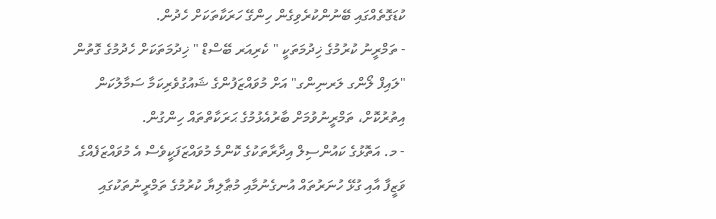ކުޑަގޮތެއްގައި ބޭނުންކުރެވިގެން ހިންގޭ ހަރަކާތަކަށް ހެދުން.
- ތަމްރީނު ކުރުމުގެ ޚިދުމަތަކީ " ކެރިއަރ ބޭސްޑް " ޚިދުމަތަކަށް ހެދުމުގެ ގޮތުން "ލައިފް ލޯންގ ލަރނިންގ" އަށް މުވައްޒަފުންގެ ޝައުގުވެރިކަމާ ސަމާލުކަން އިތުރުކޮށް، ތަމްރީނުވުމަށް ބާރުއެޅުމުގެ ޙަރަކާތްތައް ހިންގުން.
- މ. އަތޮޅުގެ ކައުންސިލް އިދާރާތަކުގެ ކޮންމެ މުވައްޒަފަކީވެސް އެ މުވައްޒަފެއްގެ ވަޒީފާ އާއި ގުޅޭ ހުނަރުތައް އުނގެނުމާއި މުޠާލިޔާ ކުރުމުގެ ތަމްރީނުތަކުގައި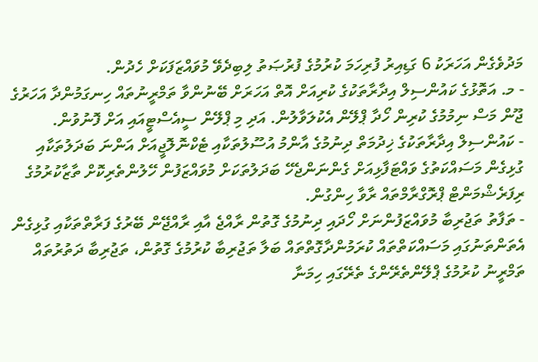މަދުވެގެން އަހަރަކު 6 ގަޑިއިރު ފުރިހަމަ ކުރުމުގެ ފުރުޞަތު ލިބިދެވޭ މުވައްޒަފަކަށް ހެދުން.
- މ. އަތޮޅުގެ ކައުންސިލް އިދާރާތަކުގެ ކުރިއަށް އޮތް އަހަރަށް ބޭނުންވާ ތަމްރީނުތައް ހިނގަމުންދާ އަހަރުގެ ޖޫން މަސް ނިމުމުގެ ކުރިން ހޯދާ ޕްލޭން އެކުލަވާލުން. އަދި މި ޕްލޭން ސީއެސްޓީއައި އަށް ފޮނުވުން.
- ކައުންސިލް އިދާރާތަކުގެ ޚިދުމަތް ދިނުމުގެ އާންމު އުސޫލުތަކާއި ޓެކްނޮލޮޖީއަށް އަންނަ ބަދަލުތަކާއި ގުޅިގެން މަސައްކަތުގެ ވައްޓަފާޅިއަށް ގެންނަންޖެހޭ ބަދަލުތަކަށް މުވައްޒަފުން ހޭލުންތެރިކޮށް ތާޒާކުރުމުގެ ރިފަރެޝްމަންޓް ޕްރޮގްރާމްތައް ރާވާ ހިންގުން.
- ތަފާތު ތަޖުރިބާ މުވައްޒަފުންނަށް ހޯދައި ދިނުމުގެ ގޮތުން ރާއްޖެ އާއި ރާއްޖޭން ބޭރުގެ ފަރާތްތަކާއި ގުޅިގެން އެތަންތަނުގައި މަސައްކަތްތައް ކުރަމުންދާގޮތްތައް ބަލާ ތަޖުރިބާ ކުރުމުގެ ގޮތުން، ތަޖުރިބާ ދަތުރުތައް ތަމްރީނު ކުރުމުގެ ޕްލޭންތެރޭންގެ ތެރޭގައި ހިމަނާ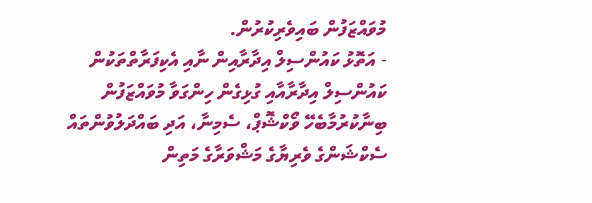މުވައްޒަފުން ބައިވެރިކުރުން.
- އަތޮޅު ކައުންސިލް އިދާރާއިން ނާއި އެކިފަރާތްތަކުން ކައުންސިލް އިދާރާއާއި ގުޅިގެން ހިންގަވާ މުވައްޒަފުން ބިނާކުރުމާބެހޭ ވޯކްޝޮޕް، ސެމިނާ، އަދި ބައްދަލުވުންތައް ސެކްޝަންގެ ވެރިޔާގެ މަޝްވަރާގެ މަތިން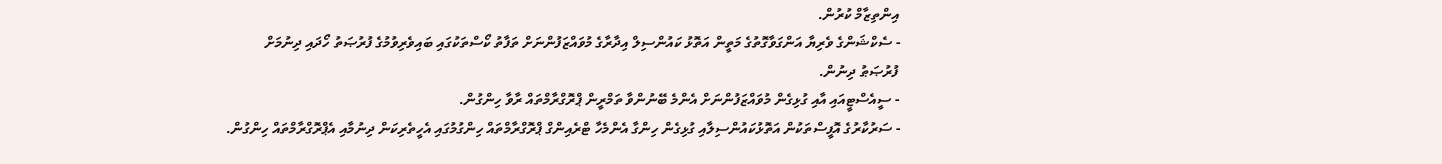އިންތިޒާމް ކުރުން.
- ސެކްޝަންގެ ވެރިޔާ އަންގަވާގޮތުގެ މަތީން އަތޮޅު ކައުންސިލް އިދާރާގެ މުވައްޒަފުންނަށް ތަފާތު ކޯސްތަކުގައި ބައިވެރިވުމުގެ ފުރުޞަތު ހޯދައި ދިނުމަށް ފުރުޞަޠު ދިނުން.
- ސީއެސްޓީއައި އާއި ގުޅިގެން މުވައްޒަފުންނަށް އެންމެ ބޭނުންވާ ތަމްރީން ޕްރޮގްރާމްތައް ރާވާ ހިންގުން.
- ސަރުކާރުގެ އޮފީސްތަކުން އަތޮޅުކައުންސިލާއި ގުޅިގެން ހިންގާ އެންމެހާ ޓްރެއިންގް ޕްރޮގްރާމްތައް ހިންގުމުގައި އެހީތެރިކަން ދިނުމާއި އެޕްރޮގްރާމްތައް ހިންގުން.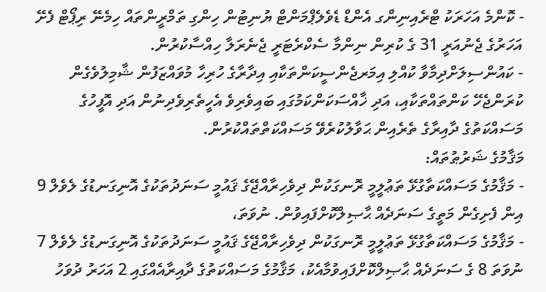- ކޮންމެ އަހަރަކު ޓްރެއިނިންގ އެންޑް ޑެވެލެޕްމަންޓް ޔުނިޓުން ހިންގި ތަމްރީންތައް ހިމެނޭ ރިޕޯޓް ފެށޭ އަހަރުގެ ޖެނުއަރީ 31 ގެ ކުރިން ނިންމާ ސެކްރެޓަރީ ޖެނެރަލާ ހިއްސާކުރުން.
- ކައުންސިލަށްދިމާވާ ކުއްލި އިމަރޖެންސީކަންތަކާއި އިދާރާގެ ހުރިހާ މުވައްޒަފުން ޝާމިލުވެގެން ކުރަންޖެހޭ ކަންތައްތަކާއި، އަދި ޚާއްސަކަންކަމުގައި ބައިވެރިވެ އެހީތެރިވެދިނުން އަދި އޮފީހުގެ މަސައްކަތުގެ ދާއިރާގެ ތެރެއިން ޙަވާލުކުރެވޭ މަސައްކަތްތައްކުރުން.
މަޤާމުގެ ޝަރުޠުތައް:
- މަޤާމުގެ މަސައްކަތާގުޅޭ ތަޢުލީމީ ރޮނގަކުން ދިވެހިރާއްޖޭގެ ޤައުމީ ސަނަދުތަކުގެ އޮނިގަނޑުގެ ލެވެލް 9 އިން ފެށިގެން މަތީގެ ސަނަދެއް ޙާޞިލްކޮށްފައިވުން. ނުވަތަ،
- މަޤާމުގެ މަސައްކަތާގުޅޭ ތަޢުލީމީ ރޮނގަކުން ދިވެހިރާއްޖޭގެ ޤައުމީ ސަނަދުތަކުގެ އޮނިގަނޑުގެ ލެވެލް 7 ނުވަތަ 8 ގެ ސަނަދެއް ޙާޞިލްކޮށްފައިވުމާއެކު، މަޤާމުގެ މަސައްކަތުގެ ދާއިރާއެއްގައި 2 އަހަރު ދުވަހު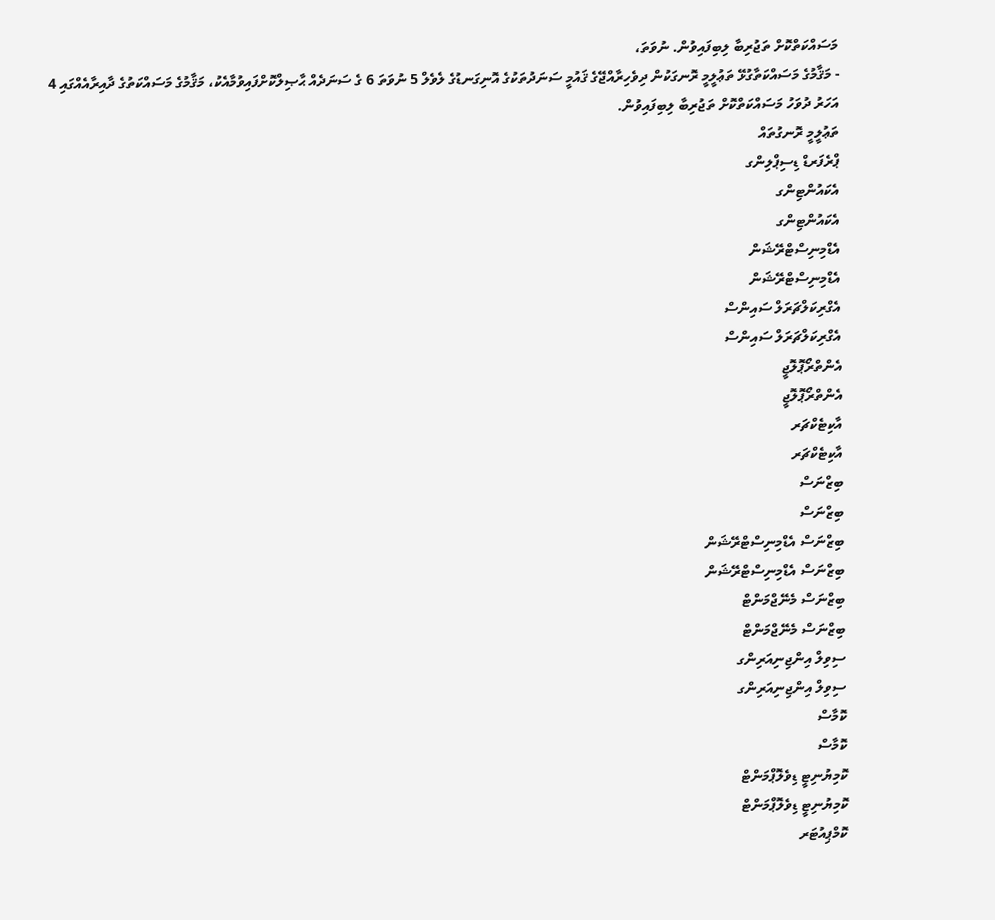މަސައްކަތްކޮށް ތަޖުރިބާ ލިބިފައިވުން. ނުވަތަ،
- މަޤާމުގެ މަސައްކަތާގުޅޭ ތަޢުލީމީ ރޮނގަކުން ދިވެހިރާއްޖޭގެ ޤައުމީ ސަނަދުތަކުގެ އޮނިގަނޑުގެ ލެވެލް 5 ނުވަތަ 6 ގެ ސަނަދެއް ޙާޞިލްކޮށްފައިވުމާއެކު، މަޤާމުގެ މަސައްކަތުގެ ދާއިރާއެއްގައި 4 އަހަރު ދުވަހު މަސައްކަތްކޮށް ތަޖުރިބާ ލިބިފައިވުން.
ތަޢުލީމީ ރޮނގުތައް
ޕްރެފަރޑް ޑިސިޕްލިންގ
އެކައުންޓިންގ
އެކައުންޓިންގ
އެޑްމިނިސްޓްރޭޝަން
އެޑްމިނިސްޓްރޭޝަން
އެގްރިކަލްޗަރަލް ސައިންސް
އެގްރިކަލްޗަރަލް ސައިންސް
އެންތްރޯޕޮލޮޖީ
އެންތްރޯޕޮލޮޖީ
އާކިޓެކްޗަރ
އާކިޓެކްޗަރ
ބިޒްނަސް
ބިޒްނަސް
ބިޒްނަސް އެޑްމިނިސްޓްރޭޝަން
ބިޒްނަސް އެޑްމިނިސްޓްރޭޝަން
ބިޒްނަސް މެނޭޖްމަންޓް
ބިޒްނަސް މެނޭޖްމަންޓް
ސިވިލް އިންޖިނިއަރިންގ
ސިވިލް އިންޖިނިއަރިންގ
ކޮމާސް
ކޮމާސް
ކޮމިޔުނިޓީ ޑިވެލޮޕްމަންޓް
ކޮމިޔުނިޓީ ޑިވެލޮޕްމަންޓް
ކޮމްޕިއުޓަރ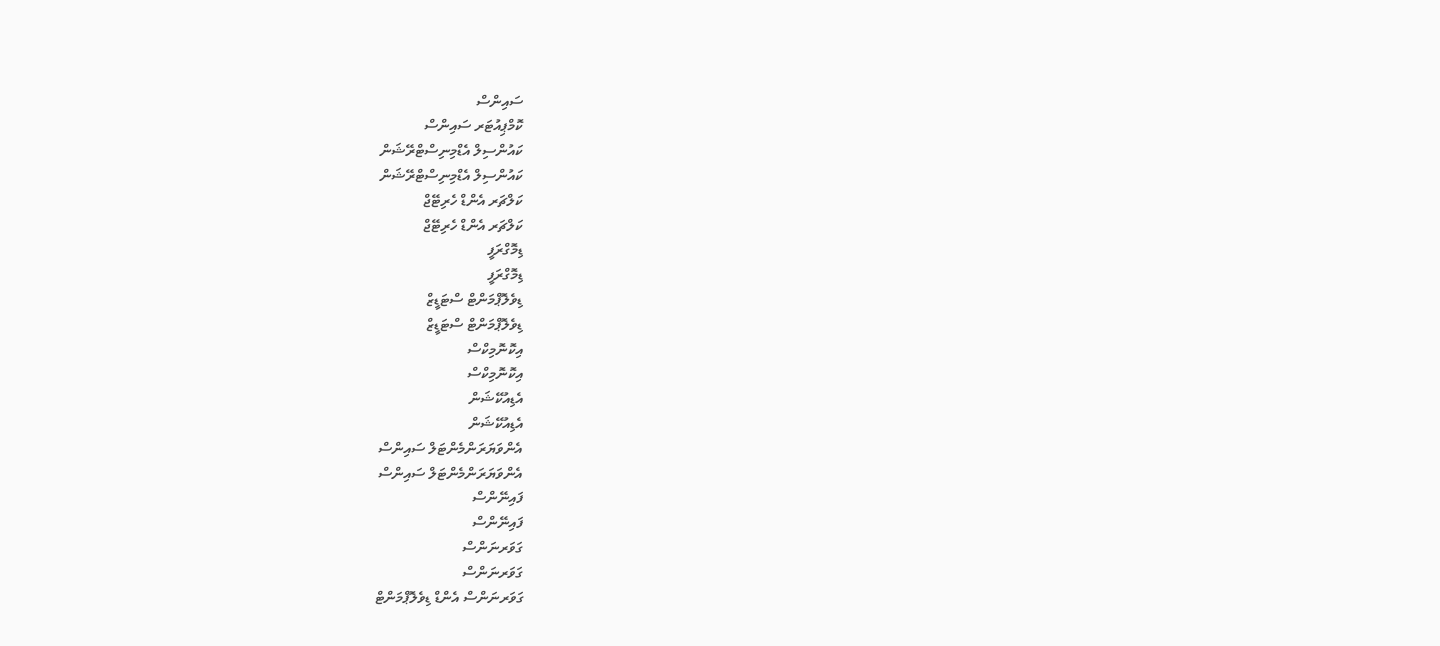ސައިންސް
ކޮމްޕިއުޓަރ ސައިންސް
ކައުންސިލް އެޑްމިނިސްޓްރޭޝަން
ކައުންސިލް އެޑްމިނިސްޓްރޭޝަން
ކަލްޗަރ އެންޑް ހެރިޓޭޖް
ކަލްޗަރ އެންޑް ހެރިޓޭޖް
ޑިމޮގްރަފީ
ޑިމޮގްރަފީ
ޑިވެލޮޕްމަންޓް ސްޓަޑީޒް
ޑިވެލޮޕްމަންޓް ސްޓަޑީޒް
އިކޮނޮމިކްސް
އިކޮނޮމިކްސް
އެޑިއުކޭޝަން
އެޑިއުކޭޝަން
އެންވަޔަރަންމެންޓަލް ސައިންސް
އެންވަޔަރަންމެންޓަލް ސައިންސް
ފައިނޭންސް
ފައިނޭންސް
ގަވަރނަންސް
ގަވަރނަންސް
ގަވަރނަންސް އެންޑް ޑިވެލޮޕްމަންޓް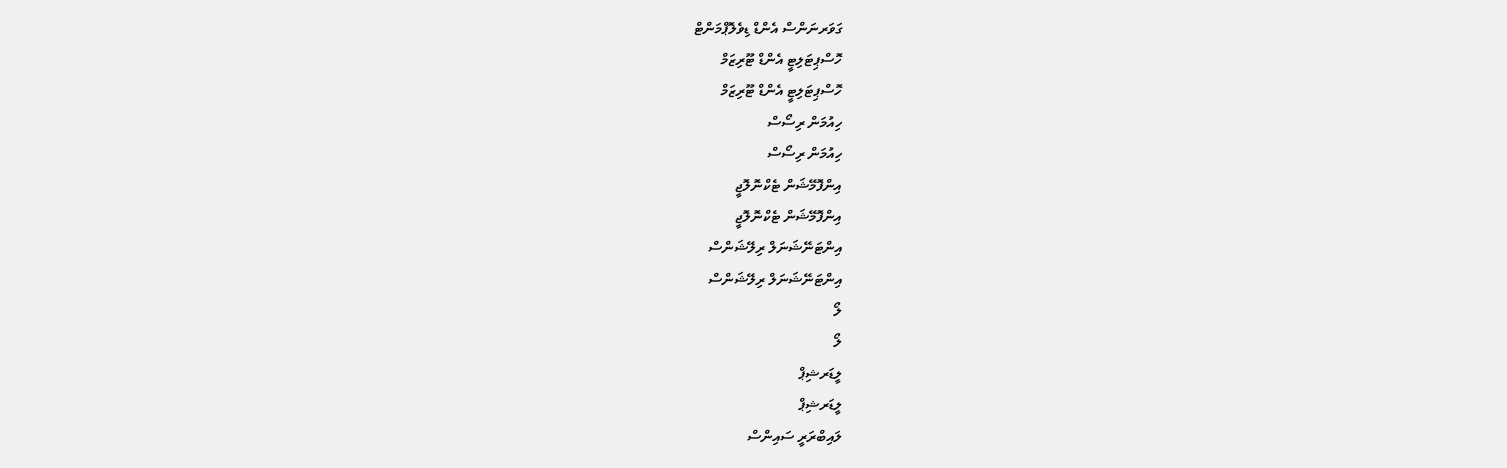ގަވަރނަންސް އެންޑް ޑިވެލޮޕްމަންޓް
ހޮސްޕިޓަލިޓީ އެންޑް ޓޫރިޒަމް
ހޮސްޕިޓަލިޓީ އެންޑް ޓޫރިޒަމް
ހިއުމަން ރިސޯސް
ހިއުމަން ރިސޯސް
އިންފޮމޭޝަން ޓެކްނޮލޮޖީ
އިންފޮމޭޝަން ޓެކްނޮލޮޖީ
އިންޓަނޭޝަނަލް ރިލޭޝަންސް
އިންޓަނޭޝަނަލް ރިލޭޝަންސް
ލޯ
ލޯ
ލީޑަރޝިޕް
ލީޑަރޝިޕް
ލައިބްރަރީ ސައިންސް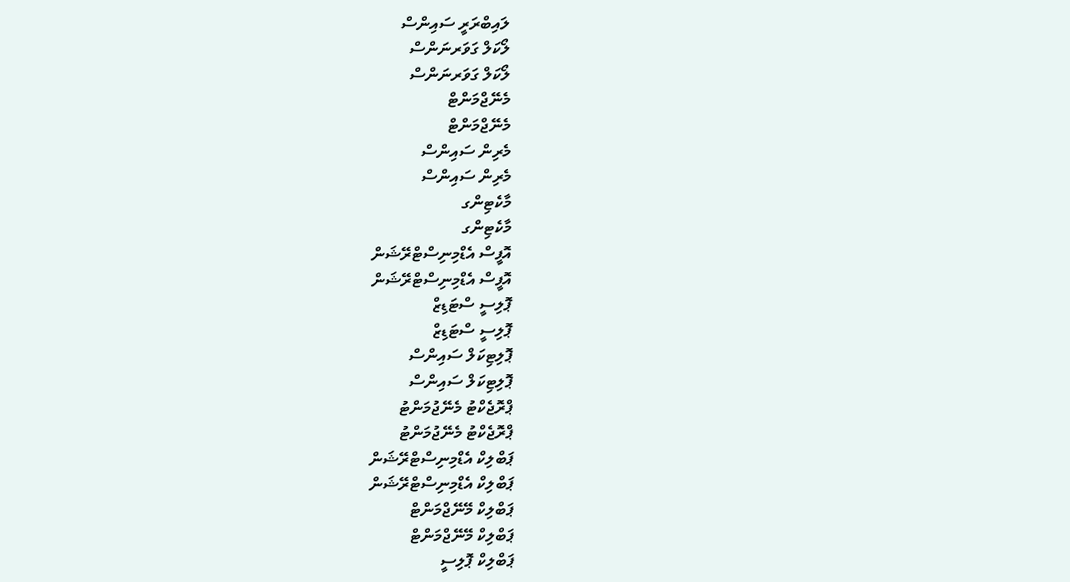ލައިބްރަރީ ސައިންސް
ލޯކަލް ގަވަރނަންސް
ލޯކަލް ގަވަރނަންސް
މެނޭޖްމަންޓް
މެނޭޖްމަންޓް
މެރިން ސައިންސް
މެރިން ސައިންސް
މާކެޓިންގ
މާކެޓިންގ
އޮފީސް އެޑްމިނިސްޓްރޭޝަން
އޮފީސް އެޑްމިނިސްޓްރޭޝަން
ޕޮލިސީ ސްޓަޑިޒް
ޕޮލިސީ ސްޓަޑިޒް
ޕޮލިޓިކަލް ސައިންސް
ޕޮލިޓިކަލް ސައިންސް
ޕްރޮޖެކްޓު މެނޭޖުމަންޓު
ޕްރޮޖެކްޓު މެނޭޖުމަންޓު
ޕަބްލިކް އެޑްމިނިސްޓްރޭޝަން
ޕަބްލިކް އެޑްމިނިސްޓްރޭޝަން
ޕަބްލިކް މޭނޭޖްމަންޓް
ޕަބްލިކް މޭނޭޖްމަންޓް
ޕަބްލިކް ޕޮލިސީ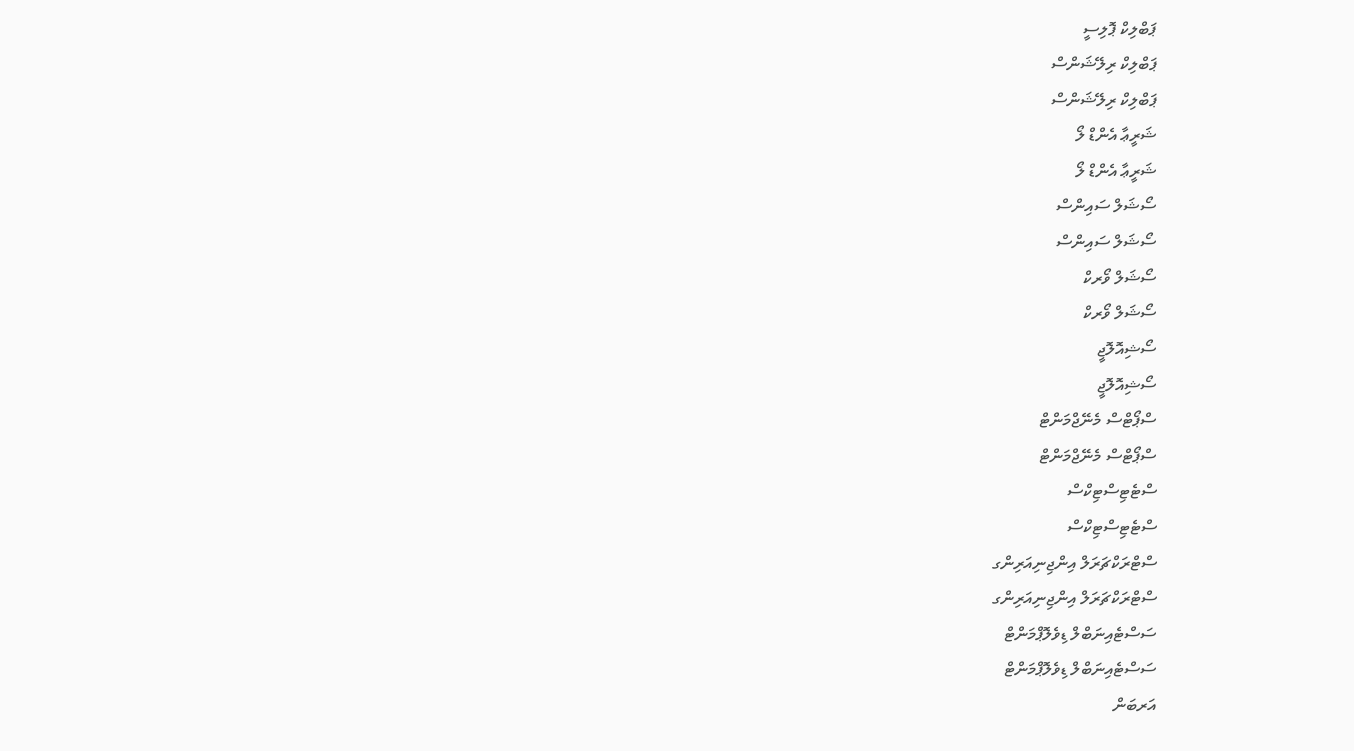ޕަބްލިކް ޕޮލިސީ
ޕަބްލިކް ރިލޭޝަންސް
ޕަބްލިކް ރިލޭޝަންސް
ޝަރީޢާ އެންޑް ލޯ
ޝަރީޢާ އެންޑް ލޯ
ސޯޝަލް ސައިންސް
ސޯޝަލް ސައިންސް
ސޯޝަލް ވޯރކް
ސޯޝަލް ވޯރކް
ސޯޝިއޮލޮޖީ
ސޯޝިއޮލޮޖީ
ސްޕޯޓްސް މެނޭޖްމަންޓް
ސްޕޯޓްސް މެނޭޖްމަންޓް
ސްޓެޓިސްޓިކްސް
ސްޓެޓިސްޓިކްސް
ސްޓްރަކްޗަރަލް އިންޖިނިއަރިންގ
ސްޓްރަކްޗަރަލް އިންޖިނިއަރިންގ
ސަސްޓެއިނަބްލް ޑިވެލޮޕްމަންޓް
ސަސްޓެއިނަބްލް ޑިވެލޮޕްމަންޓް
އަރބަން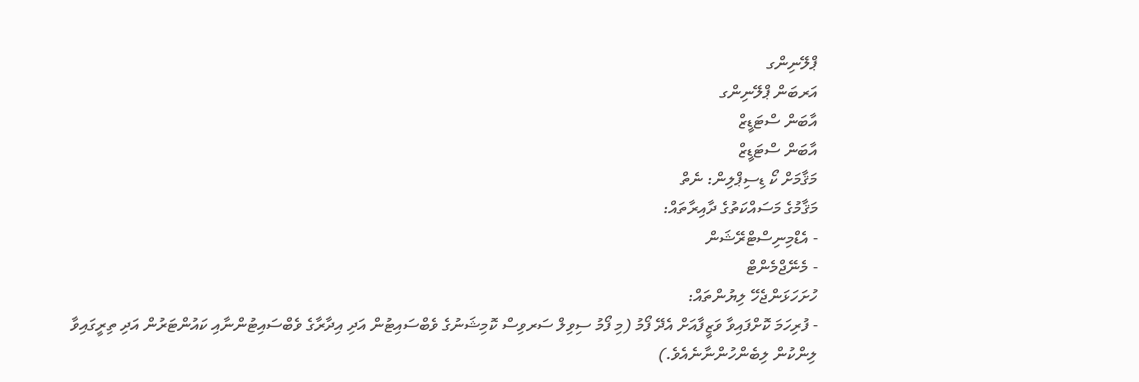ޕްލޭނިންގ
އަރބަން ޕްލޭނިންގ
އާބަން ސްޓަޑީޒް
އާބަން ސްޓަޑީޒް
މަޤާމަށް ކޯ ޑިސިޕްލިން: ނެތް
މަޤާމުގެ މަސައްކަތުގެ ދާއިރާތައް:
- އެޑްމިނިސްޓްރޭޝަން
- މެނޭޖްމެންޓް
ހުށަހަޅަންޖެހޭ ލިޔުންތައް:
- ފުރިހަމަ ކޮށްފައިވާ ވަޒީފާއަށް އެދޭ ފޯމު (މި ފޯމު ސިވިލް ސަރވިސް ކޮމިޝަނުގެ ވެބްސައިޓުން އަދި އިދާރާގެ ވެބްސައިޓުންނާއި ކައުންޓަރުން އަދި ތިރީގައިވާ ލިންކުން ލިބެންހުންނާނެއެވެ.)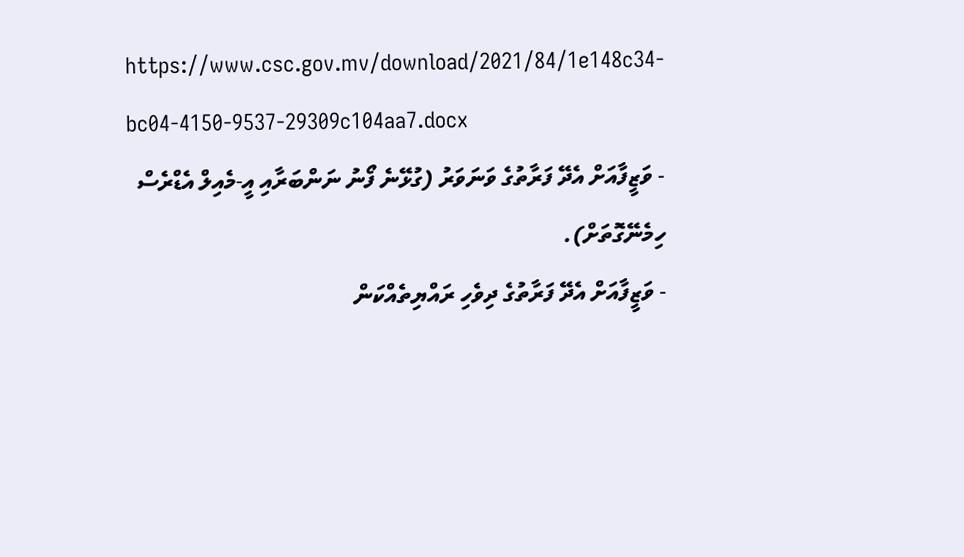https://www.csc.gov.mv/download/2021/84/1e148c34-bc04-4150-9537-29309c104aa7.docx
- ވަޒީފާއަށް އެދޭ ފަރާތުގެ ވަނަވަރު (ގުޅޭނެ ފޯނު ނަންބަރާއި އީ-މެއިލް އެޑްރެސް ހިމެނޭގޮތަށް).
- ވަޒީފާއަށް އެދޭ ފަރާތުގެ ދިވެހި ރައްޔިތެއްކަން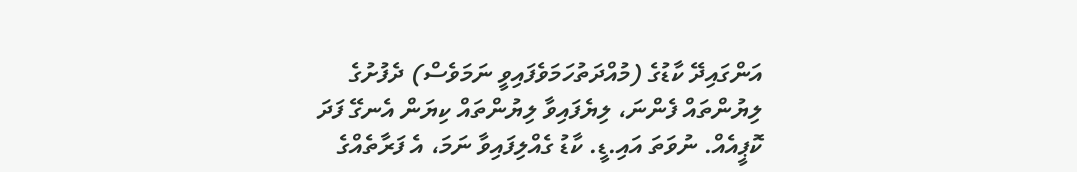އަންގައިދޭ ކާޑުގެ (މުއްދަތުހަމަވެފައިވީ ނަމަވެސް) ދެފުށުގެ ލިޔުންތައް ފެންނަ، ލިޔެފައިވާ ލިޔުންތައް ކިޔަން އެނގޭ ފަދަ ކޮޕީއެއް. ނުވަތަ އައި.ޑީ. ކާޑު ގެއްލިފައިވާ ނަމަ، އެ ފަރާތެއްގެ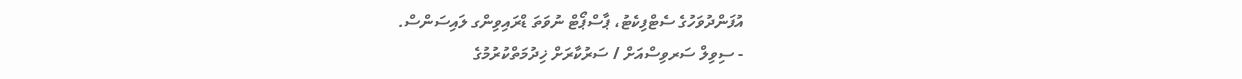އުފަންދުވަހުގެ ސެޓްފިކެޓު، ޕާސްޕޯޓް ނުވަތަ ޑްރައިވިންގ ލައިސަންސް.
- ސިވިލް ސަރވިސްއަށް / ސަރުކާރަށް ޚިދުމަތްކުރުމުގެ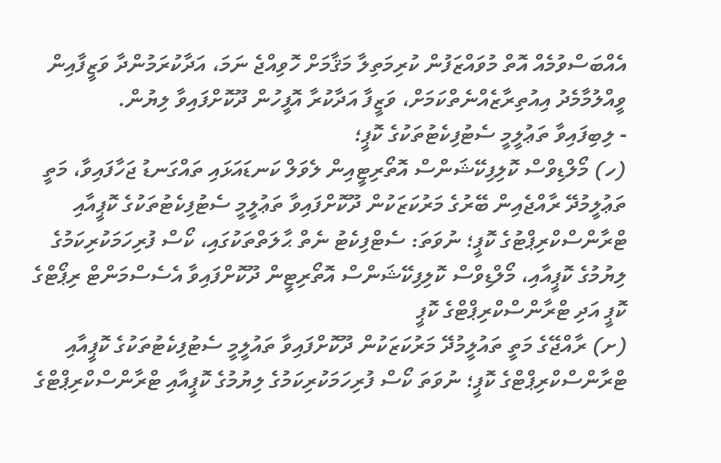އެއްބަސްވުމެއް އޮތް މުވައްޒަފުން ކުރިމަތިލާ މަޤާމަށް ހޮވިއްޖެ ނަމަ، އަދާކުރަމުންދާ ވަޒީފާއިން ވީއްލުމާމެދު އިއުތިރާޒެއްނެތްކަމަށް، ވަޒީފާ އަދާކުރާ އޮފީހުން ދޫކޮށްފައިވާ ލިޔުން.
- ލިބިފައިވާ ތަޢުލީމީ ސެޓުފިކެޓުތަކުގެ ކޮޕީ؛
(ހ) މޯލްޑިވްސް ކޮލިފިކޭޝަންސް އޮތޯރިޓީއިން ލެވަލް ކަނޑައަޅައި ތައްގަނޑު ޖަހާފައިވާ، މަތީ ތަޢުލީމުދޭ ރާއްޖެއިން ބޭރުގެ މަރުކަޒަކުން ދޫކޮށްފައިވާ ތަޢުލީމީ ސެޓުފިކެޓުތަކުގެ ކޮޕީއާއި ޓްރާންސްކްރިޕްޓުގެ ކޮޕީ؛ ނުވަތަ: ސެޓްފިކެޓު ނެތް ޙާލަތްތަކުގައި، ކޯސް ފުރިހަމަކުރިކަމުގެ ލިޔުމުގެ ކޮޕީއާއި، މޯލްޑިވްސް ކޮލިފިކޭޝަންސް އޮތޯރިޓީން ދޫކޮށްފައިވާ އެސެސްމަންޓް ރިޕޯޓްގެ ކޮޕީ އަދި ޓްރާންސްކްރިޕްޓްގެ ކޮޕީ
(ށ) ރާއްޖޭގެ މަތީ ތައުލީމުދޭ މަރުކަޒަކުން ދޫކޮށްފައިވާ ތައުލީމީ ސެޓުފިކެޓުތަކުގެ ކޮޕީއާއި ޓްރާންސްކްރިޕްޓްގެ ކޮޕީ؛ ނުވަތަ ކޯސް ފުރިހަމަކުރިކަމުގެ ލިޔުމުގެ ކޮޕީއާއި ޓްރާންސްކްރިޕްޓްގެ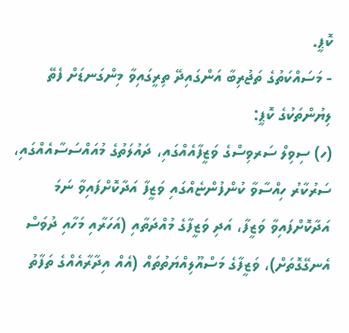ކޮޕީ.
- މަސައްކަތުގެ ތަޖުރިބާ އަންގައިދޭ ތިރީގައިވާ މިންގަނޑަށް ފެތޭ ލިޔުންތަކުގެ ކޮޕީ:
(ހ) ސިވިލް ސަރވިސްގެ ވަޒީފާއެއްގައި، ދައުލަތުގެ މުއައްސަސާއެއްގައި، ސަރުކާރު ހިއްސާވާ ކުންފުންޏެއްގައި ވަޒީފާ އަދާކޮށްފައިވާ ނަމަ އަދާކޮށްފައިވާ ވަޒީފާ، އަދި ވަޒީފާގެ މުއްދަތާއި (އަހަރާއި މަހާއި ދުވަސް އެނގޭގޮތަށް)، ވަޒީފާގެ މަސްއޫލިއްޔަތުތައް (އެއް އިދާރާއެއްގެ ތަފާތު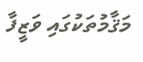މަޤާމުތަކުގައި ވަޒީފާ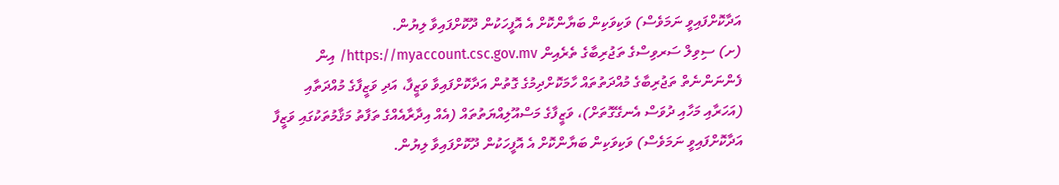އަދާކޮށްފައިވީ ނަމަވެސް) ވަކިވަކިން ބަޔާންކޮށް އެ އޮފީހަކުން ދޫކޮށްފައިވާ ލިޔުން.
(ށ) ސިވިލް ސަރވިސްގެ ތަޖުރިބާގެ ތެރެއިން https://myaccount.csc.gov.mv/ އިން ފެންނަންނެތް ތަޖުރިބާގެ މުއްދަތުތައް ހާމަކޮށްދިމުގެ ގޮތުން އަދާކޮށްފައިވާ ވަޒީފާ، އަދި ވަޒީފާގެ މުއްދަތާއި (އަހަރާއި މަހާއި ދުވަސް އެނގޭގޮތަށް)، ވަޒީފާގެ މަސްއޫލިއްޔަތުތައް (އެއް އިދާރާއެއްގެ ތަފާތު މަޤާމުތަކުގައި ވަޒީފާ އަދާކޮށްފައިވީ ނަމަވެސް) ވަކިވަކިން ބަޔާންކޮށް އެ އޮފީހަކުން ދޫކޮށްފައިވާ ލިޔުން.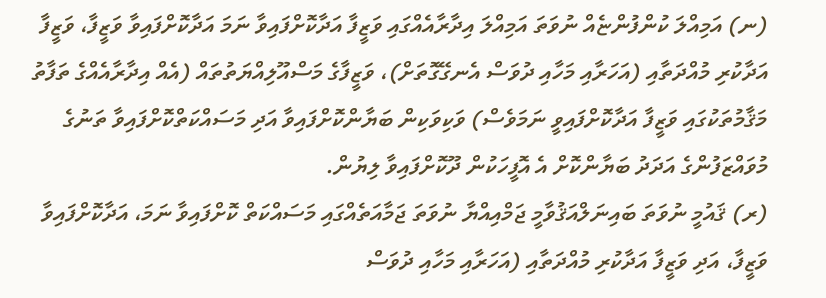(ނ) އަމިއްލަ ކުންފުންޏެއް ނުވަތަ އަމިއްލަ އިދާރާއެއްގައި ވަޒީފާ އަދާކޮށްފައިވާ ނަމަ އަދާކޮށްފައިވާ ވަޒީފާ، ވަޒީފާ އަދާކުރި މުއްދަތާއި (އަހަރާއި މަހާއި ދުވަސް އެނގޭގޮތަށް)، ވަޒީފާގެ މަސްއޫލިއްޔަތުތައް (އެއް އިދާރާއެއްގެ ތަފާތު މަޤާމުތަކުގައި ވަޒީފާ އަދާކޮށްފައިވީ ނަމަވެސް) ވަކިވަކިން ބަޔާންކޮށްފައިވާ އަދި މަސައްކަތްކޮށްފައިވާ ތަނުގެ މުވައްޒަފުންގެ އަދަދު ބަޔާންކޮށް އެ އޮފީހަކުން ދޫކޮށްފައިވާ ލިޔުން.
(ރ) ޤައުމީ ނުވަތަ ބައިނަލްއަޤުވާމީ ޖަމްއިއްޔާ ނުވަތަ ޖަމާއަތެއްގައި މަސައްކަތް ކޮށްފައިވާ ނަމަ، އަދާކޮށްފައިވާ ވަޒީފާ، އަދި ވަޒީފާ އަދާކުރި މުއްދަތާއި (އަހަރާއި މަހާއި ދުވަސް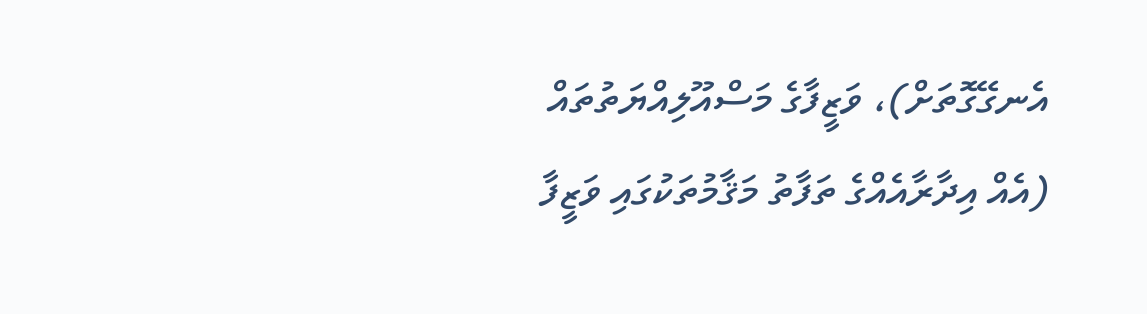އެނގޭގޮތަށް)، ވަޒީފާގެ މަސްއޫލިއްޔަތުތައް (އެއް އިދާރާއެއްގެ ތަފާތު މަޤާމުތަކުގައި ވަޒީފާ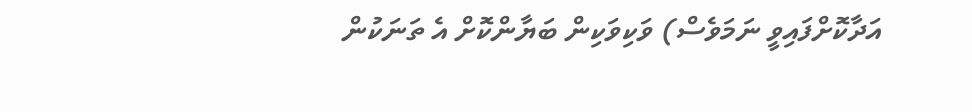އަދާކޮށްފައިވީ ނަމަވެސް) ވަކިވަކިން ބަޔާންކޮށް އެ ތަނަކުން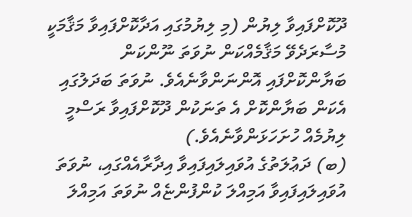ދޫކޮށްފައިވާ ލިޔުން (މި ލިޔުމުގައި އަދާކޮށްފައިވާ މަޤާމަކީ މުސާރަދެވޭ މަޤާމެއްކަން ނުވަތަ ނޫންކަން ބަޔާންކޮށްފައި އޮންނަންވާނެއެވެ. ނުވަތަ ބަދަލުގައި އެކަން ބަޔާންކޮށް އެ ތަނަކުން ދޫކޮށްފައިވާ ރަސްމީ ލިޔުމެއް ހުށަހަޅަންވާނެއެވެ.)
(ބ) ދަޢުލަތުގެ އުވައިލައިފައިވާ އިދާރާއެއްގައި، ނުވަތަ އުވައިލައިފައިވާ އަމިއްލަ ކުންފުންޏެއް ނުވަތަ އަމިއްލަ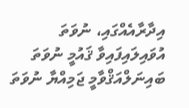އިދާރާއެއްގައި، ނުވަތަ އުވައިލައިފައިވާ ޤައުމީ ނުވަތަ ބައިނަލްއަޤްވާމީ ޖަމިއްޔާ ނުވަތަ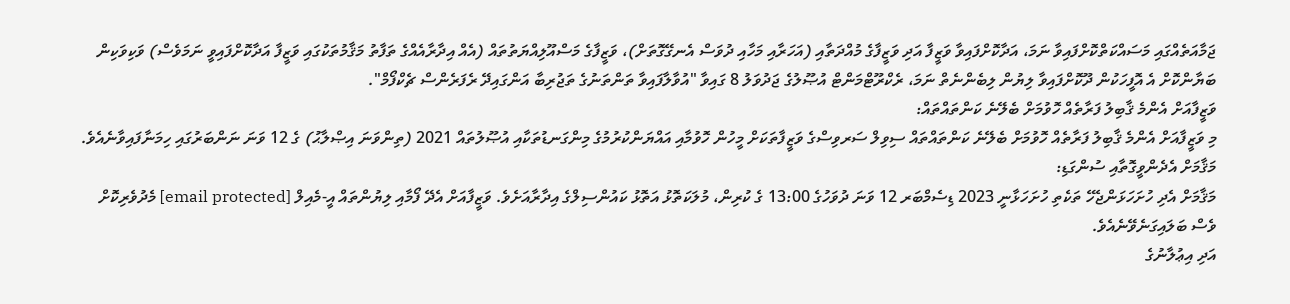ޖަމާއަތެއްގައި މަސައްކަތްކޮށްފައިވާ ނަމަ، އަދާކޮށްފައިވާ ވަޒީފާ އަދި ވަޒީފާގެ މުއްދަތާއި (އަހަރާއި މަހާއި ދުވަސް އެނގޭގޮތަށް)، ވަޒީފާގެ މަސްއޫލިއްޔަތުތައް (އެއް އިދާރާއެއްގެ ތަފާތު މަޤާމުތަކުގައި ވަޒީފާ އަދާކޮށްފައިވީ ނަމަވެސް) ވަކިވަކިން ބަޔާންކޮށް އެ އޮފީހަކުން ދޫކޮށްފައިވާ ލިޔުން ލިބެންނެތް ނަމަ، ރެކްރޫޓްމަންޓް އުޞޫލުގެ ޖަދުވަލު 8 ގައިވާ "އުވާލާފައިވާ ތަންތަނުގެ ތަޖުރިބާ އަންގައިދޭ ރެފަރެންސް ޗެކްފޯމް".
ވަޒީފާއަށް އެންމެ ޤާބިލު ފަރާތެއް ހޮވުމަށް ބެލޭނެ ކަންތައްތައް:
މި ވަޒީފާއަށް އެންމެ ޤާބިލު ފަރާތެއް ހޮވުމަށް ބެލޭނެ ކަންތައްތައް ސިވިލް ސަރވިސްގެ ވަޒީފާތަކަށް މީހުން ހޮވުމާއި އައްޔަންކުރުމުގެ މިންގަނޑުތަކާއި އުޞޫލުތައް 2021 (ތިންވަނަ އިޞްލާޙު) ގެ 12 ވަނަ ނަންބަރުގައި ހިމަނާފައިވާނެއެވެ.
މަޤާމަށް އެދެންވީގޮތާއި ސުންގަޑި:
މަޤާމަށް އެދި ހުށަހަޅަންޖެހޭ ތަކެތި ހުށަހަޅާނީ 2023 ޑިސެމްބަރ 12 ވަނަ ދުވަހުގެ 13:00 ގެ ކުރިން، މުލަކަތޮޅު އަތޮޅު ކައުންސިލްގެ އިދާރާއަށެވެ. ވަޒީފާއަށް އެދޭ ފޯމާއި ލިޔުންތައް އީ-މެއިލް [email protected] މެދުވެރިކޮށް ވެސް ބަލައިގަނެވޭނެއެވެ.
އަދި އިޢުލާނުގެ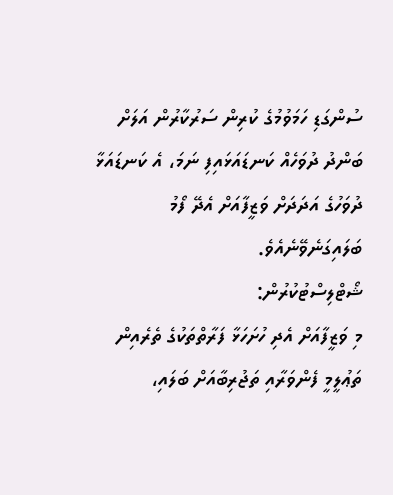ސުންގަޑި ހަމަވުމުގެ ކުރިން ސަރުކާރުން އަލަށް ބަންދު ދުވަހެއް ކަނޑައަޅައިފި ނަމަ، އެ ކަނޑައަޅާ ދުވަހުގެ އަދަދަށް ވަޒީފާއަށް އެދޭ ފޯމު ބަލައިގަނެވޭނެއެވެ.
ޝޯޓްލިސްޓުކުރުން:
މި ވަޒީފާއަށް އެދި ހުށަހަޅާ ފަރާތްތަކުގެ ތެރެއިން ތަޢުލީމީ ފެންވަރާއި ތަޖުރިބާއަށް ބަލައި،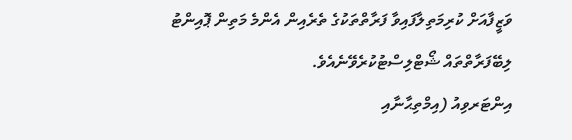ވަޒީފާއަށް ކުރިމަތިލާފައިވާ ފަރާތްތަކުގެ ތެރެއިން އެންމެ މަތިން ޕޮއިންޓު ލިބޭފަރާތްތައް ޝޯޓްލިސްޓުކުރެވޭނެއެވެ.
އިންޓަރވިއު (އިމްތިޙާނާއި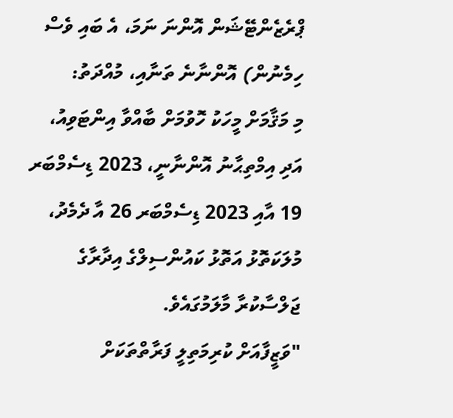ޕްރެޒެންޓޭޝަން އޮންނަ ނަމަ، އެ ބައި ވެސް ހިމެނުން) އޮންނާނެ ތަނާއި، މުއްދަތު:
މި މަޤާމަށް މީހަކު ހޮވުމަށް ބާއްވާ އިންޓަވިއު، އަދި އިމްތިޙާނު އޮންނާނީ، 2023 ޑިސެމްބަރ 19 އާއި 2023 ޑިސެމްބަރ 26 އާ ދެމެދު، މުލަކަތޮޅު އަތޮޅު ކައުންސިލްގެ އިދާރާގެ ޖަލްސާކުރާ މާލަމުގައެވެ.
"ވަޒީފާއަށް ކުރިމަތިލީ ފަރާތްތަކަށް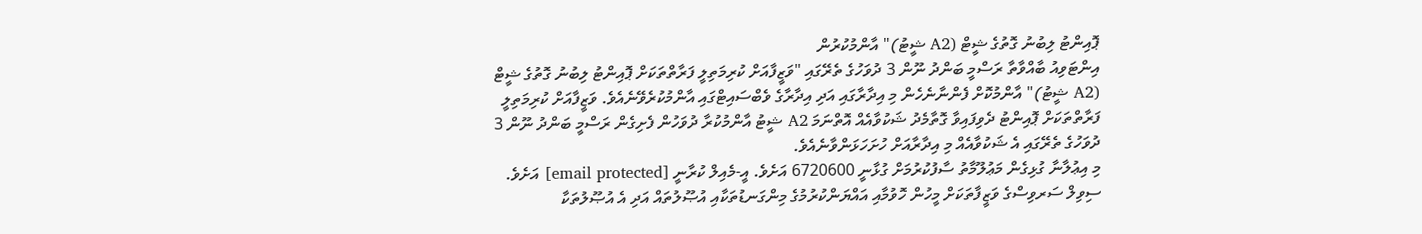ޕޮއިންޓު ލިބުނު ގޮތުގެ ޝީޓް (A2 ޝީޓު)" އާންމުކުރުން
އިންޓަވިއު ބާއްވާތާ ރަސްމީ ބަންދު ނޫން 3 ދުވަހުގެ ތެރޭގައި "ވަޒީފާއަށް ކުރިމަތިލީ ފަރާތްތަކަށް ޕޮއިންޓު ލިބުނު ގޮތުގެ ޝީޓް (A2 ޝީޓު)" އާންމުކޮށް ފެންނާނެހެން މި އިދާރާގައި އަދި އިދާރާގެ ވެބްސައިޓްގައި އާންމުކުރެވޭނެއެވެ. ވަޒީފާއަށް ކުރިމަތިލީ ފަރާތްތަކަށް ޕޮއިންޓު ދެވިފައިވާ ގޮތާމެދު ޝަކުވާއެއް އޮތްނަމަ A2 ޝީޓު އާންމުކުރާ ދުވަހުން ފެށިގެން ރަސްމީ ބަންދު ނޫން 3 ދުވަހުގެ ތެރޭގައި އެ ޝަކުވާއެއް މި އިދާރާއަށް ހުށަހަޅަންވާނެއެވެ.
މި އިޢުލާނާ ގުޅިގެން މަޢުލޫމާތު ސާފުކުރުމަށް ގުޅާނީ 6720600 އަށެވެ. އީ-މެއިލް ކުރާނީ [email protected] އަށެވެ. ސިވިލް ސަރވިސްގެ ވަޒީފާތަކަށް މީހުން ހޮވުމާއި އައްޔަންކުރުމުގެ މިންގަނޑުތަކާއި އުޞޫލުތައް އަދި އެ އުޞޫލުތަކާ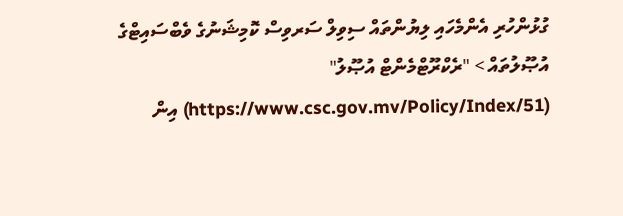ގުޅުންހުރި އެންމެހައި ލިޔުންތައް ސިވިލް ސަރވިސް ކޮމިޝަނުގެ ވެބްސައިޓްގެ އުޞޫލުތައް > "ރެކްރޫޓްމެންޓް އުޞޫލު" (https://www.csc.gov.mv/Policy/Index/51) އިން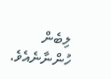ލިބެން ހުންނާނެއެވެ.